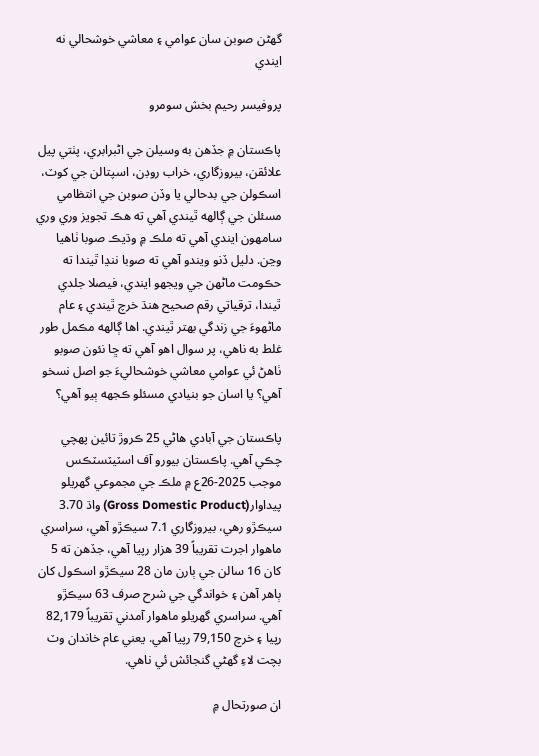گهڻن صوبن سان عوامي ۽ معاشي خوشحالي نه ايندي

پروفيسر رحيم بخش سومرو

پاڪستان ۾ جڏهن به وسيلن جي اڻبرابري، پٺتي پيل علائقن، بيروزگاري، خراب روڊن، اسپتالن جي کوٽ، اسڪولن جي بدحالي يا وڏن صوبن جي انتظامي مسئلن جي ڳالهه ٿيندي آهي ته هڪ تجويز وري وري سامهون ايندي آهي ته ملڪ ۾ وڌيڪ صوبا ٺاهيا وڃن. دليل ڏنو ويندو آهي ته صوبا ننڍا ٿيندا ته حڪومت ماڻهن جي ويجهو ايندي، فيصلا جلدي ٿيندا، ترقياتي رقم صحيح هنڌ خرچ ٿيندي ۽ عام ماڻهوءَ جي زندگي بهتر ٿيندي. اها ڳالهه مڪمل طور غلط به ناهي، پر سوال اهو آهي ته ڇا نئون صوبو ٺاهڻ ئي عوامي معاشي خوشحاليءَ جو اصل نسخو آهي؟ يا اسان جو بنيادي مسئلو ڪجهه ٻيو آهي؟

پاڪستان جي آبادي هاڻي 25 ڪروڙ تائين پهچي چڪي آهي. پاڪستان بيورو آف اسٽيٽسٽڪس موجب 2025-26ع ۾ ملڪ جي مجموعي گهريلو پيداوار(Gross Domestic Product) واڌ 3.70 سيڪڙو رهي، بيروزگاري 7.1 سيڪڙو آهي، سراسري ماهوار اجرت تقريباً 39 هزار رپيا آهي، جڏهن ته 5 کان 16 سالن جي ٻارن مان 28 سيڪڙو اسڪول کان ٻاهر آهن ۽ خواندگي جي شرح صرف 63 سيڪڙو آهي. سراسري گهريلو ماهوار آمدني تقريباً 82,179 رپيا ۽ خرچ 79,150 رپيا آهي. يعني عام خاندان وٽ بچت لاءِ گهڻي گنجائش ئي ناهي.

ان صورتحال ۾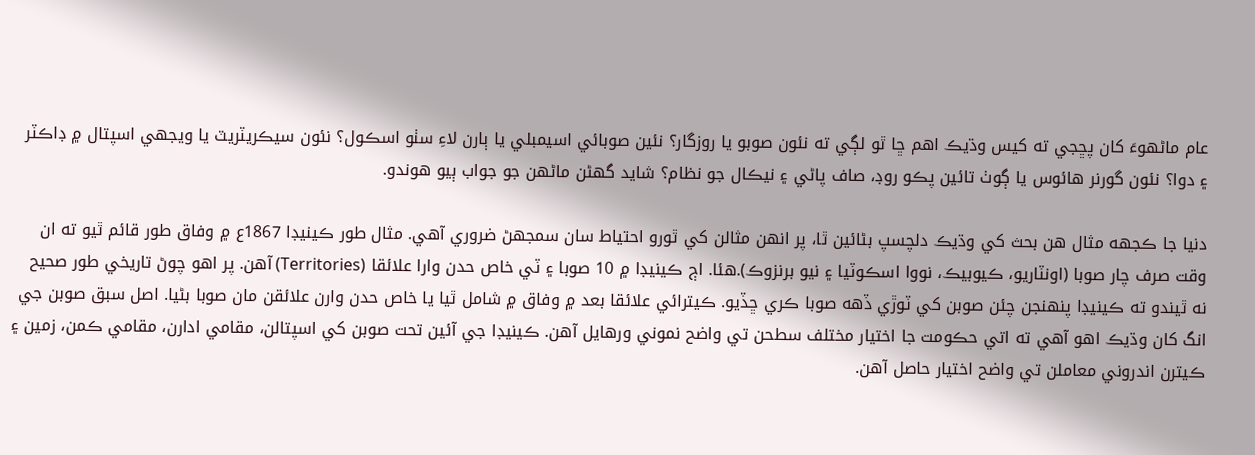عام ماڻهوءَ کان پڇجي ته کيس وڌيڪ اهم ڇا ٿو لڳي ته نئون صوبو يا روزگار؟ نئين صوبائي اسيمبلي يا ٻارن لاءِ سٺو اسڪول؟ نئون سيڪريٽريٽ يا ويجهي اسپتال ۾ ڊاڪٽر ۽ دوا؟ نئون گورنر هائوس يا ڳوٺ تائين پڪو روڊ، صاف پاڻي ۽ نيڪال جو نظام؟ شايد گهڻن ماڻهن جو جواب ٻيو هوندو.

دنيا جا ڪجهه مثال هن بحث کي وڌيڪ دلچسپ بڻائين ٿا، پر انهن مثالن کي ٿورو احتياط سان سمجهڻ ضروري آهي. مثال طور ڪينيڊا 1867ع ۾ وفاق طور قائم ٿيو ته ان وقت صرف چار صوبا (اونٽاريو، ڪيوبيڪ، نووا اسڪوٽيا ۽ نيو برنزوڪ).هئا. اڄ ڪينيڊا ۾ 10 صوبا ۽ ٽي خاص حدن وارا علائقا (Territories) آهن. پر اهو چوڻ تاريخي طور صحيح نه ٿيندو ته ڪينيڊا پنهنجن چئن صوبن کي ٽوڙي ڏهه صوبا ڪري ڇڏيو. ڪيترائي علائقا بعد ۾ وفاق ۾ شامل ٿيا يا خاص حدن وارن علائقن مان صوبا بڻيا. اصل سبق صوبن جي انگ کان وڌيڪ اهو آهي ته اتي حڪومت جا اختيار مختلف سطحن تي واضح نموني ورهايل آهن. ڪينيڊا جي آئين تحت صوبن کي اسپتالن، مقامي ادارن، مقامي ڪمن، زمين ۽ ڪيترن اندروني معاملن تي واضح اختيار حاصل آهن.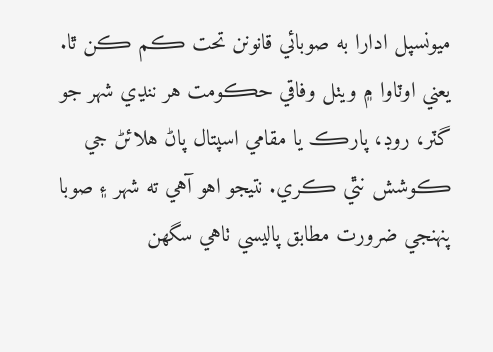ميونسپل ادارا به صوبائي قانونن تحت ڪم ڪن ٿا. يعني اوٽاوا ۾ ويٺل وفاقي حڪومت هر ننڍي شهر جو گٽر، روڊ، پارڪ يا مقامي اسپتال پاڻ هلائڻ جي ڪوشش نٿي ڪري. نتيجو اهو آهي ته شهر ۽ صوبا پنهنجي ضرورت مطابق پاليسي ٺاهي سگهن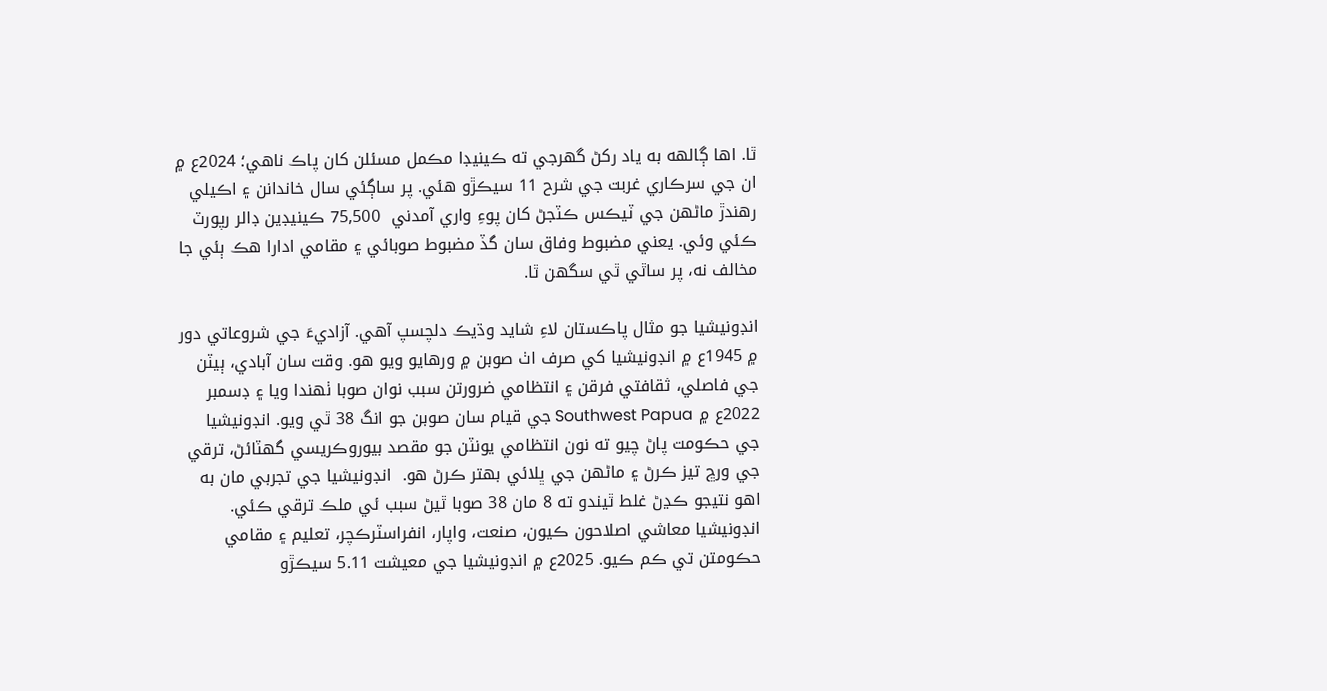ٿا. اها ڳالهه به ياد رکڻ گهرجي ته ڪينيڊا مڪمل مسئلن کان پاڪ ناهي؛ 2024ع ۾ ان جي سرڪاري غربت جي شرح 11 سيڪڙو هئي. پر ساڳئي سال خاندانن ۽ اڪيلي رهندڙ ماڻهن جي ٽيڪس ڪٽجڻ کان پوءِ واري آمدني  75,500 ڪينيڊين ڊالر رپورٽ ڪئي وئي. يعني مضبوط وفاق سان گڏ مضبوط صوبائي ۽ مقامي ادارا هڪ ٻئي جا مخالف نه، پر ساٿي ٿي سگهن ٿا.

انڊونيشيا جو مثال پاڪستان لاءِ شايد وڌيڪ دلچسپ آهي. آزاديءَ جي شروعاتي دور ۾ 1945ع ۾ انڊونيشيا کي صرف اٺ صوبن ۾ ورهايو ويو هو. وقت سان آبادي، ٻيٽن جي فاصلي، ثقافتي فرقن ۽ انتظامي ضرورتن سبب نوان صوبا ٺهندا ويا ۽ ڊسمبر 2022ع ۾ Southwest Papua جي قيام سان صوبن جو انگ 38 ٿي ويو. انڊونيشيا جي حڪومت پاڻ چيو ته نون انتظامي يونٽن جو مقصد بيوروڪريسي گهٽائڻ، ترقي جي ورڇ تيز ڪرڻ ۽ ماڻهن جي ڀلائي بهتر ڪرڻ هو.  انڊونيشيا جي تجربي مان به اهو نتيجو ڪڍڻ غلط ٿيندو ته 8 مان 38 صوبا ٿيڻ سبب ئي ملڪ ترقي ڪئي. انڊونيشيا معاشي اصلاحون ڪيون، صنعت، واپار، انفراسٽرڪچر، تعليم ۽ مقامي حڪومتن تي ڪم ڪيو. 2025ع ۾ انڊونيشيا جي معيشت 5.11 سيڪڙو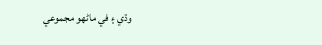وڌي ۽ في ماڻهو مجموعي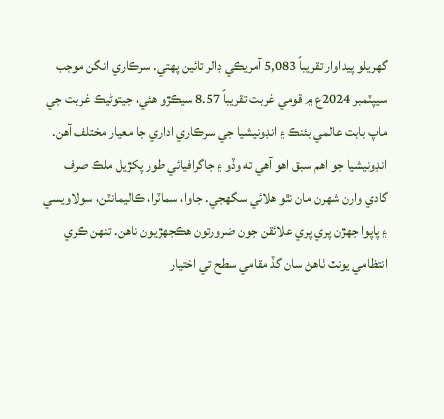گهريلو پيداوار تقريباً 5,083 آمريڪي ڊالر تائين پهتي. سرڪاري انگن موجب سيپٽمبر 2024ع ۾ قومي غربت تقريباً 8.57 سيڪڙو هئي، جيتوڻيڪ غربت جي ماپ بابت عالمي بئنڪ ۽ انڊونيشيا جي سرڪاري اداري جا معيار مختلف آهن.  انڊونيشيا جو اهم سبق اهو آهي ته وڏو ۽ جاگرافيائي طور پکڙيل ملڪ صرف  گادي وارن شهرن مان نٿو هلائي سگهجي. جاوا، سماٽرا، ڪاليمانٽن، سولاويسي ۽ پاپوا جهڙن پري پري علائقن جون ضرورتون هڪجهڙيون ناهن. تنهن ڪري انتظامي يونٽ ٺاهڻ سان گڏ مقامي سطح تي اختيار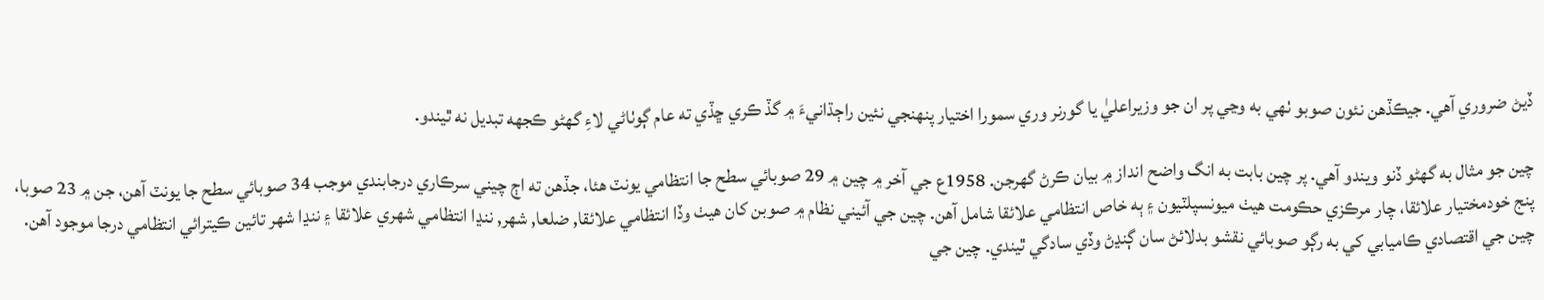ڏيڻ ضروري آهي. جيڪڏهن نئون صوبو ٺهي به وڃي پر ان جو وزيراعليٰ يا گورنر وري سمورا اختيار پنهنجي نئين راڄڌانيءَ ۾ گڏ ڪري ڇڏي ته عام ڳوٺاڻي لاءِ گهڻو ڪجهه تبديل نه ٿيندو.

چين جو مثال به گهڻو ڏنو ويندو آهي. پر چين بابت به انگ واضح انداز ۾ بيان ڪرڻ گهرجن. 1958ع جي آخر ۾ چين ۾ 29 صوبائي سطح جا انتظامي يونٽ هئا، جڏهن ته اڄ چيني سرڪاري درجابندي موجب 34 صوبائي سطح جا يونٽ آهن، جن ۾ 23 صوبا، پنج خودمختيار علائقا، چار مرڪزي حڪومت هيٺ ميونسپلٽيون ۽ ٻه خاص انتظامي علائقا شامل آهن. چين جي آئيني نظام ۾ صوبن کان هيٺ وڏا انتظامي علائقا, ضلعا, شهر, ننڍا انتظامي شهري علائقا ۽ ننڍا شهر تائين ڪيترائي انتظامي درجا موجود آهن. چين جي اقتصادي ڪاميابي کي به رڳو صوبائي نقشو بدلائڻ سان ڳنڍڻ وڏي سادگي ٿيندي. چين جي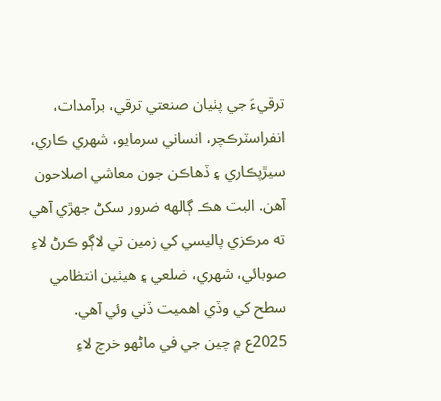ترقيءَ جي پٺيان صنعتي ترقي، برآمدات، انفراسٽرڪچر، انساني سرمايو، شهري ڪاري، سيڙپڪاري ۽ ڏهاڪن جون معاشي اصلاحون آهن. البت هڪ ڳالهه ضرور سکڻ جهڙي آهي ته مرڪزي پاليسي کي زمين تي لاڳو ڪرڻ لاءِ صوبائي، شهري، ضلعي ۽ هيٺين انتظامي سطح کي وڏي اهميت ڏني وئي آهي. 2025ع ۾ چين جي في ماڻهو خرچ لاءِ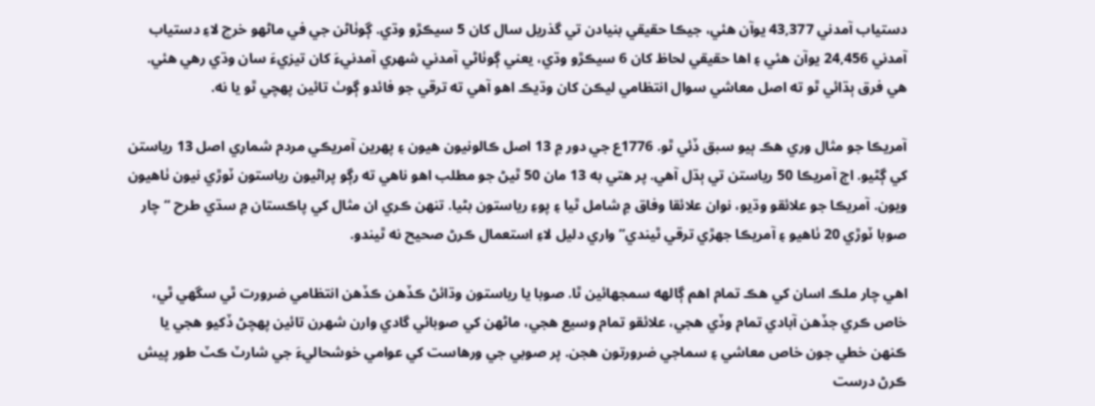دستياب آمدني 43,377 يوآن هئي، جيڪا حقيقي بنيادن تي گذريل سال کان 5 سيڪڙو وڌي. ڳوٺاڻن جي في ماڻهو خرچ لاءِ دستياب آمدني 24,456 يوآن هئي ۽ اها حقيقي لحاظ کان 6 سيڪڙو وڌي، يعني ڳوٺاڻي آمدني شهري آمدنيءَ کان تيزيءَ سان وڌي رهي هئي. هي فرق ٻڌائي ٿو ته اصل معاشي سوال انتظامي ليڪن کان وڌيڪ اهو آهي ته ترقي جو فائدو ڳوٺ تائين پهچي ٿو يا نه.

آمريڪا جو مثال وري هڪ ٻيو سبق ڏئي ٿو. 1776ع جي دور ۾ 13 اصل ڪالونيون هيون ۽ پهرين آمريڪي مردم شماري اصل 13 رياستن کي ڳڻيو. اڄ آمريڪا 50 رياستن تي ٻڌل آهي. پر هتي به 13 مان 50 ٿيڻ جو مطلب اهو ناهي ته رڳو پراڻيون رياستون ٽوڙي نيون ٺاهيون ويون. آمريڪا جو علائقو وڌيو، نوان علائقا وفاق ۾ شامل ٿيا ۽ پوءِ رياستون بڻيا. تنهن ڪري ان مثال کي پاڪستان ۾ سڌي طرح “چار صوبا ٽوڙي 20 ٺاهيو ۽ آمريڪا جهڙي ترقي ٿيندي” واري دليل لاءِ استعمال ڪرڻ صحيح نه ٿيندو.

اهي چار ملڪ اسان کي هڪ تمام اهم ڳالهه سمجهائين ٿا. صوبا يا رياستون وڌائڻ ڪڏهن ڪڏهن انتظامي ضرورت ٿي سگهي ٿي، خاص ڪري جڏهن آبادي تمام وڏي هجي، علائقو تمام وسيع هجي، ماڻهن کي صوبائي گادي وارن شهرن تائين پهچڻ ڏکيو هجي يا ڪنهن خطي جون خاص معاشي ۽ سماجي ضرورتون هجن. پر صوبي جي ورهاست کي عوامي خوشحاليءَ جي شارٽ ڪٽ طور پيش ڪرڻ درست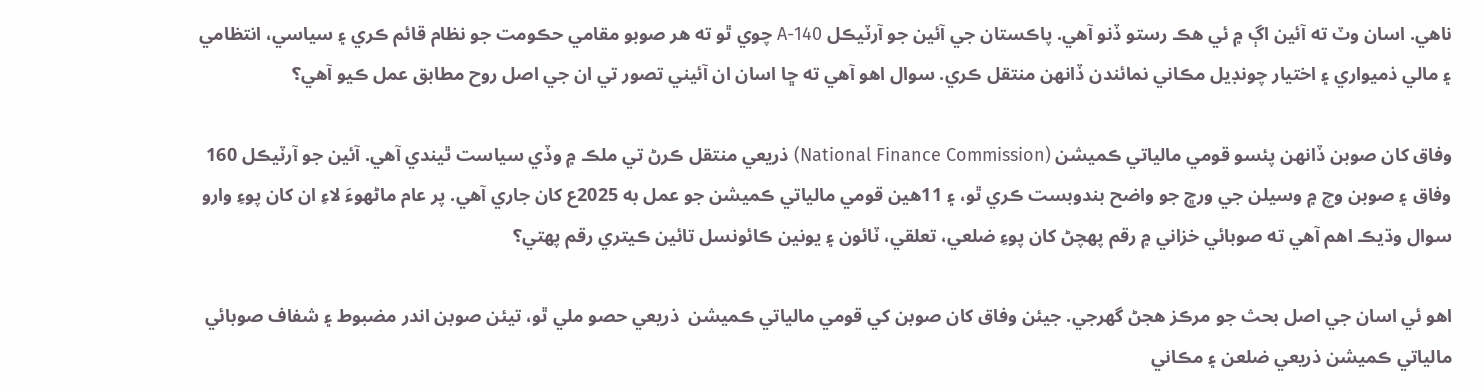ناهي. اسان وٽ ته آئين اڳ ۾ ئي هڪ رستو ڏنو آهي. پاڪستان جي آئين جو آرٽيڪل 140-A چوي ٿو ته هر صوبو مقامي حڪومت جو نظام قائم ڪري ۽ سياسي، انتظامي ۽ مالي ذميواري ۽ اختيار چونڊيل مڪاني نمائندن ڏانهن منتقل ڪري. سوال اهو آهي ته ڇا اسان ان آئيني تصور تي ان جي اصل روح مطابق عمل ڪيو آهي؟

وفاق کان صوبن ڏانهن پئسو قومي مالياتي ڪميشن (National Finance Commission) ذريعي منتقل ڪرڻ تي ملڪ ۾ وڏي سياست ٿيندي آهي. آئين جو آرٽيڪل 160 وفاق ۽ صوبن وچ ۾ وسيلن جي ورڇ جو واضح بندوبست ڪري ٿو، ۽ 11هين قومي مالياتي ڪميشن جو عمل به 2025ع کان جاري آهي. پر عام ماڻهوءَ لاءِ ان کان پوءِ وارو سوال وڌيڪ اهم آهي ته صوبائي خزاني ۾ رقم پهچڻ کان پوءِ ضلعي، تعلقي، ٽائون ۽ يونين ڪائونسل تائين ڪيتري رقم پهتي؟

اهو ئي اسان جي اصل بحث جو مرڪز هجڻ گهرجي. جيئن وفاق کان صوبن کي قومي مالياتي ڪميشن  ذريعي حصو ملي ٿو، تيئن صوبن اندر مضبوط ۽ شفاف صوبائي مالياتي ڪميشن ذريعي ضلعن ۽ مڪاني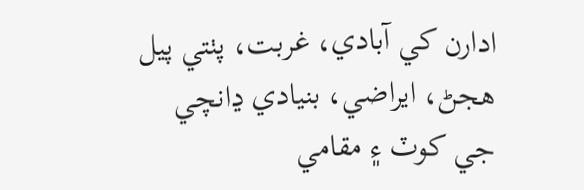ادارن کي آبادي، غربت، پٺتي پيل هجڻ، ايراضي، بنيادي ڍانچي جي کوٽ ۽ مقامي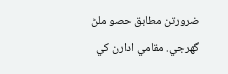ضرورتن مطابق حصو ملڻ گهرجي. مقامي ادارن کي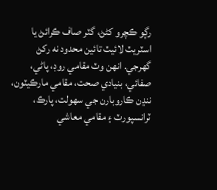رڳو ڪچرو کڻڻ، گٽر صاف ڪرائڻ يا اسٽريٽ لائيٽ تائين محدود نه رکڻ گهرجي. انهن وٽ مقامي روڊ، پاڻي، صفائي، بنيادي صحت، مقامي مارڪيٽون، ننڍن ڪاروبارن جي سهولت، پارڪ، ٽرانسپورٽ ۽ مقامي معاشي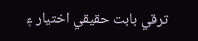ترقي بابت حقيقي اختيار ۽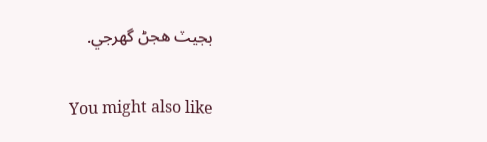بجيٽ هجڻ گهرجي.

You might also like